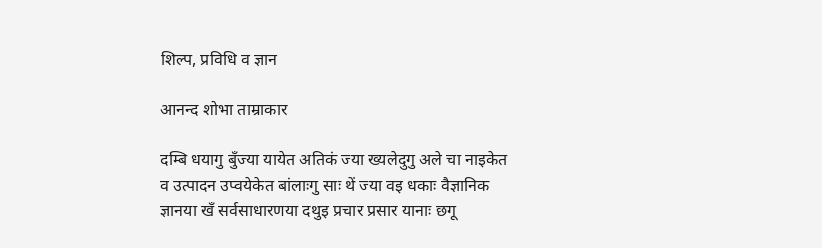शिल्प, प्रविधि व ज्ञान

आनन्द शोभा ताम्राकार

दम्बि धयागु बुँज्या यायेत अतिकं ज्या ख्यलेदुगु अले चा नाइकेत व उत्पादन उप्वयेकेत बांलाःगु साः थें ज्या वइ धकाः वैज्ञानिक ज्ञानया खँ सर्वसाधारणया दथुइ प्रचार प्रसार यानाः छगू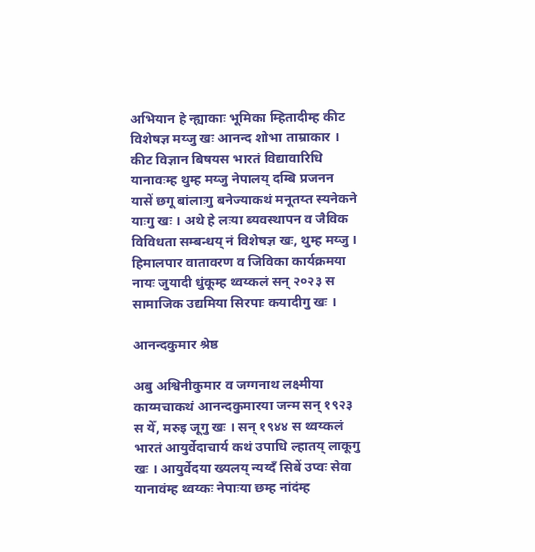अभियान हे न्ह्याकाः भूमिका म्हितादीम्ह कीट विशेषज्ञ मय्जु खः आनन्द शोभा ताम्राकार । कीट विज्ञान बिषयस भारतं विद्यावारिधि यानावःम्ह थुम्ह मय्जु नेपालय् दम्बि प्रजनन यासें छगू बांलाःगु बनेज्याकथं मनूतय्त स्यनेकने याःगु खः । अथे हे लःया ब्यवस्थापन व जैविक विविधता सम्बन्धय् नं विशेषज्ञ खः, थुम्ह मय्जु ।
हिमालपार वातावरण व जिविका कार्यक्रमया नायः जुयादी धुंकूम्ह थ्वय्कलं सन् २०२३ स सामाजिक उद्यमिया सिरपाः कयादीगु खः ।

आनन्दकुमार श्रेष्ठ

अबु अश्विनीकुमार व जग्गनाथ लक्ष्मीया काय्मचाकथं आनन्दकुमारया जन्म सन् १९२३ स येँ, मरुइ जूगु खः । सन् १९४४ स थ्वय्कलं भारतं आयुर्वेदाचार्य कथं उपाधि ल्हातय् लाकूगु खः । आयुर्वेदया ख्यलय् न्यय्दँ सिबें उप्वः सेवा यानावंम्ह थ्वय्कः नेपाःया छम्ह नांदंम्ह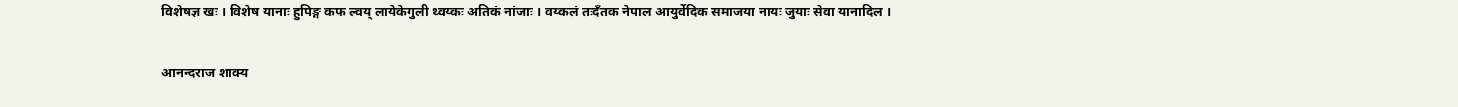विशेषज्ञ खः । विशेष यानाः हुपिङ्ग कफ ल्वय् लायेकेगुली थ्वय्कः अतिकं नांजाः । वय्कलं तःदँतक नेपाल आयुर्वेदिक समाजया नायः जुयाः सेवा यानादिल ।

आनन्दराज शाक्य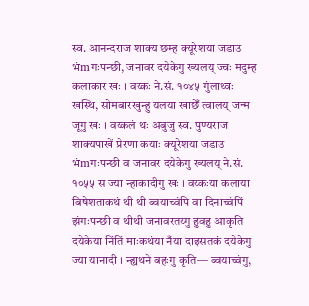स्व. आनन्दराज शाक्य छम्ह क्यूरेशया जडाउ भंmगःपन्छी, जनावर दयेकेगु ख्यलय् ज्वः मदुम्ह कलाकार खः । वय्कः ने.सं. १०४५ गुंलाथ्वः खस्थि, सोमबारखुन्हु यलया खाछेँ त्वालय् जन्म जूगु खः । वय्कलं थः अबुजु स्व. पुण्यराज शाक्यपाखें प्रेरणा कयाः क्यूरेशया जडाउ भंmगःपन्छी व जनावर दयेकेगु ख्यलय् ने.सं. १०५५ स ज्या न्हाकादीगु खः । वय्कःया कलाया बिषेशताकथं थी थी ब्वयाच्वंपि वा दिनाच्वंपिं झंगःपन्छी व थीथी जनावरतय्गु हुवहु आकृति दयेकेया निंतिं माःकथंया नँया दाइसतकं दयेकेगु ज्या यानादी । न्ह्यथने बहःगु कृति— ब्वयाच्वंगु,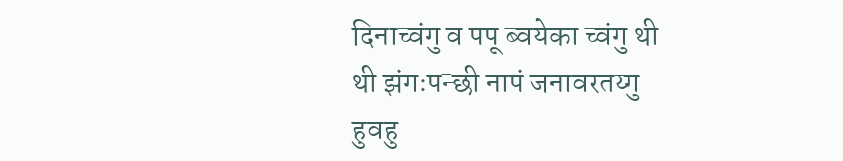दिनाच्वंगु व पपू ब्वयेका च्वंगु थी थी झंगःपन्छी नापं जनावरतय्गु हुवहु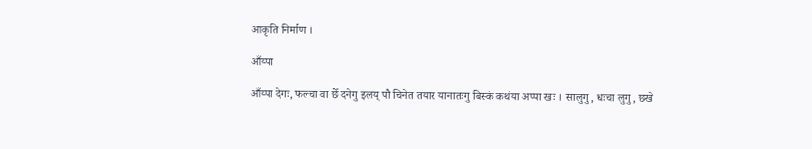आकृति निर्माण ।

आँय्पा

आँय्पा देगः, फल्चा वा छेँ दनेगु इलय् पौ चिनेत तयार यानातःगु बिस्कं कथंया अप्पा खः । सालुगु, धःचा लुगु, छखे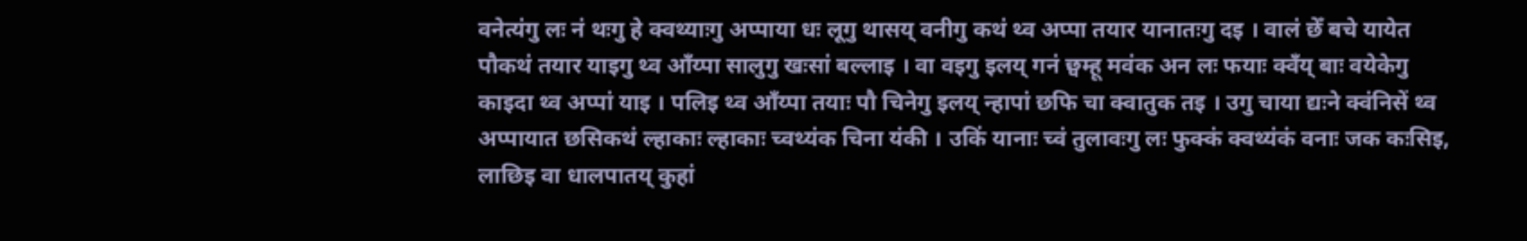वनेत्यंगु लः नं थःगु हे क्वथ्याःगु अप्पाया धः लूगु थासय् वनीगु कथं थ्व अप्पा तयार यानातःगु दइ । वालं छेँ बचे यायेत पौकथं तयार याइगु थ्व आँय्पा सालुगु खःसां बल्लाइ । वा वइगु इलय् गनं छ्वम्हू मवंक अन लः फयाः क्वँय् बाः वयेकेगु काइदा थ्व अप्पां याइ । पलिइ थ्व आँय्पा तयाः पौ चिनेगु इलय् न्हापां छफि चा क्वातुक तइ । उगु चाया द्यःने क्वंनिसें थ्व अप्पायात छसिकथं ल्हाकाः ल्हाकाः च्वथ्यंक चिना यंकी । उकिं यानाः च्वं तुलावःगु लः फुक्कं क्वथ्यंकं वनाः जक कःसिइ, लाछिइ वा धालपातय् कुहां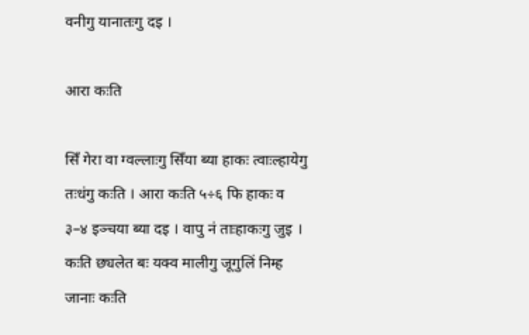वनीगु यानातःगु दइ ।

आरा कःति

सिँ गेरा वा ग्वल्लाःगु सिँया ब्या हाकः त्वाःल्हायेगु तःधंगु कःति । आरा कःति ५÷६ फि हाकः व ३–४ इञ्चया ब्या दइ । वापु नं ताःहाकःगु जुइ । कःति छ्यलेत बः यक्व मालीगु जूगुलिं निम्ह जानाः कःति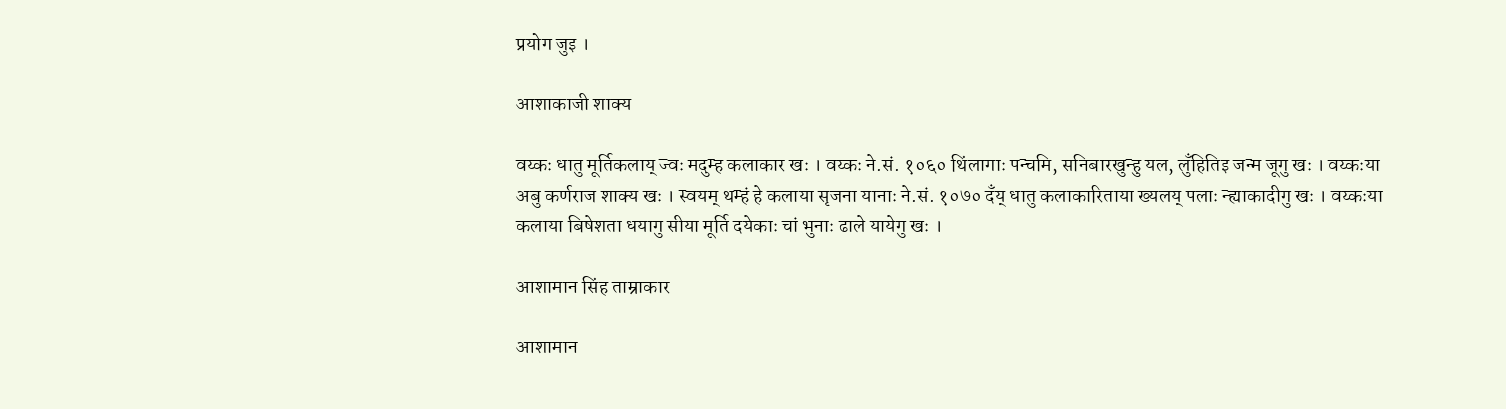प्रयोग जुइ ।

आशाकाजी शाक्य

वय्कः धातु मूर्तिकलाय् ज्वः मदुम्ह कलाकार खः । वय्कः ने.सं. १०६० थिंलागाः पन्चमि, सनिबारखुन्हु यल, लुँहितिइ जन्म जूगु खः । वय्कःया अबु कर्णराज शाक्य खः । स्वयम् थम्हं हे कलाया सृजना यानाः ने.सं. १०७० दँय् धातु कलाकारिताया ख्यलय् पलाः न्ह्याकादीगु खः । वय्कःया कलाया बिषेशता धयागु सीया मूर्ति दयेकाः चां भुनाः ढाले यायेगु खः ।

आशामान सिंह ताम्राकार

आशामान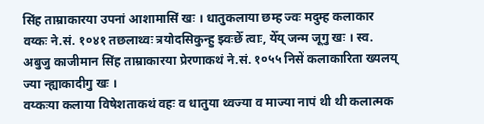सिंह ताम्राकारया उपनां आशामासिं खः । धातुकलाया छम्ह ज्वः मदुम्ह कलाकार वय्कः ने.सं. १०४१ तछलाथ्वः त्रयोदसिकुन्हु झ्वःछेँ त्वाः, येँय् जन्म जूगु खः । स्व. अबुजु काजीमान सिंह ताम्राकारया प्रेरणाकथं ने.सं. १०५५ निसें कलाकारिता ख्यलय् ज्या न्ह्याकादीगु खः ।
वय्कःया कलाया विषेशताकथं वहः व धातुया थ्वज्या व माज्या नापं थी थी कलात्मक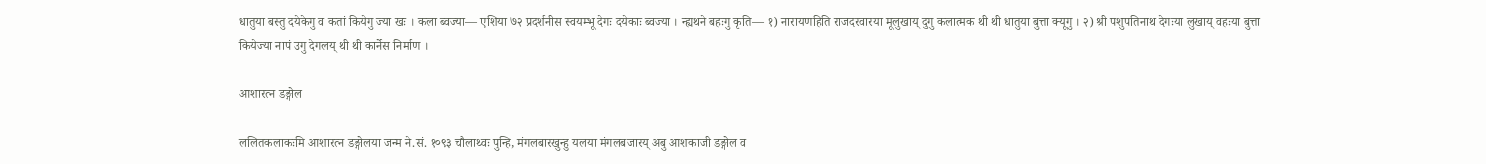धातुया बस्तु दयेकेगु व कतां कियेगु ज्या खः । कला ब्वज्या— एशिया ७२ प्रदर्शनीस स्वयम्भू देगः दयेकाः ब्वज्या । न्ह्यथने बहःगु कृति— १) नारायणहिति राजदरवारया मूलुखाय् दुगु कलात्मक थी थी धातुया बुत्ता क्यूगु । २) श्री पशुपतिनाथ देगःया लुखाय् वहःया बुत्ता कियेज्या नापं उगु देगलय् थी थी कार्नेस निर्माण ।

आशारत्न डङ्गोल

ललितकलाकःमि आशारत्न डङ्गोलया जन्म ने.सं. १०९३ चौलाथ्वः पुन्हि, मंगलबारखुन्हु यलया मंगलबजारय् अबु आशकाजी डङ्गोल व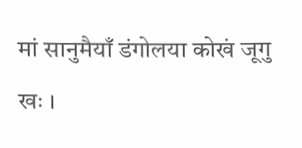मां सानुमैयाँ डंगोलया कोखं जूगु खः ।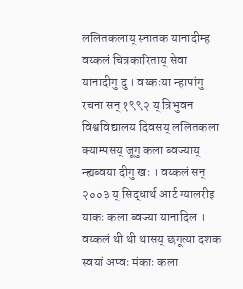ललितकलाय् स्नातक यानादीम्ह वय्कलं चित्रकारिताय् सेवा यानादीगु दु । वय्कःया न्हापांगु रचना सन् १९९२ य् त्रिभुवन विश्वविद्यालय दिवसय् ललितकला क्याम्पसय् जूगु कला ब्वज्याय् न्ह्यब्वया दीगु खः । वय्कलं सन् २००३ य् सिद्धार्थ आर्ट ग्यालरीइ याकः कला ब्वज्या यानादिल । वय्कलं थी थी थासय् छगूत्या दशक स्वयां अप्वः मंकाः कला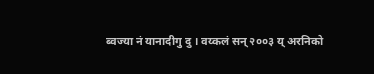ब्वज्या नं यानादीगु दु । वय्कलं सन् २००३ य् अरनिको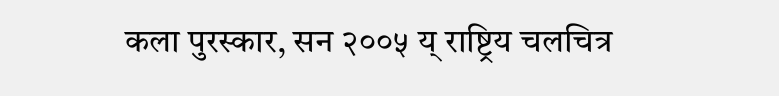कला पुरस्कार, सन २००५ य् राष्ट्रिय चलचित्र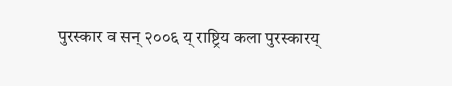पुरस्कार व सन् २००६ य् राष्ट्रिय कला पुरस्कारय्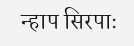न्हाप सिरपाः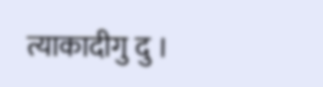त्याकादीगु दु ।